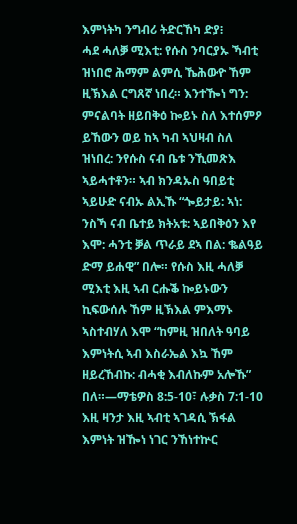እምነትካ ንግብሪ ትድርኸካ ድያ፧
ሓደ ሓለቓ ሚእቲ: የሱስ ንባርያኡ ኻብቲ ዝነበሮ ሕማም ልምሲ ኼሕውዮ ኸም ዚኽእል ርግጸኛ ነበረ። እንተዀነ ግን: ምናልባት ዘይበቅዕ ኰይኑ ስለ እተሰምዖ ይኸውን ወይ ከኣ ካብ ኣህዛብ ስለ ዝነበረ: ንየሱስ ናብ ቤቱ ንኺመጽእ ኣይሓተቶን። ኣብ ክንዳኡስ ዓበይቲ ኣይሁድ ናብኡ ልኢኹ “ጐይታይ: ኣነ: ንስኻ ናብ ቤተይ ክትአቱ: ኣይበቅዕን እየ እሞ: ሓንቲ ቓል ጥራይ ደኣ በል: ቈልዓይ ድማ ይሐዊ” በሎ። የሱስ እዚ ሓለቓ ሚእቲ እዚ ኣብ ርሑቕ ኰይኑውን ኪፍውሰሉ ኸም ዚኽእል ምእማኑ ኣስተብሃለ እሞ “ከምዚ ዝበለት ዓባይ እምነትሲ ኣብ እስራኤል እኳ ኸም ዘይረኸብኩ: ብሓቂ እብለኩም አሎኹ” በለ።—ማቴዎስ 8:5-10፣ ሉቃስ 7:1-10
እዚ ዛንታ እዚ ኣብቲ ኣገዳሲ ኽፋል እምነት ዝዀነ ነገር ንኸነተኵር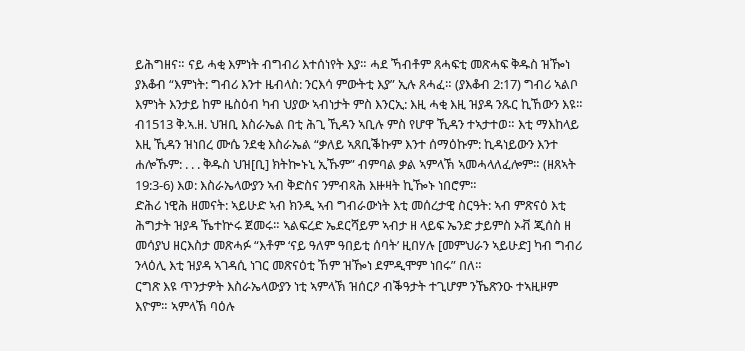ይሕግዘና። ናይ ሓቂ እምነት ብግብሪ እተሰነየት እያ። ሓደ ኻብቶም ጸሓፍቲ መጽሓፍ ቅዱስ ዝዀነ ያእቆብ “እምነት: ግብሪ እንተ ዜብላስ: ንርእሳ ምውትቲ እያ” ኢሉ ጸሓፈ። (ያእቆብ 2:17) ግብሪ ኣልቦ እምነት እንታይ ከም ዜስዕብ ካብ ህያው ኣብነታት ምስ እንርኢ: እዚ ሓቂ እዚ ዝያዳ ንጹር ኪኸውን እዩ።
ብ1513 ቅ.ኣ.ዘ. ህዝቢ እስራኤል በቲ ሕጊ ኺዳን ኣቢሉ ምስ የሆዋ ኺዳን ተኣታተወ። እቲ ማእከላይ እዚ ኺዳን ዝነበረ ሙሴ ንደቂ እስራኤል “ቃለይ ኣጸቢቕኩም እንተ ሰማዕኩም: ኪዳነይውን እንተ ሐሎኹም: . . . ቅዱስ ህዝ[ቢ] ክትኰኑኒ ኢኹም” ብምባል ቃል ኣምላኽ ኣመሓላለፈሎም። (ዘጸኣት 19:3-6) እወ: እስራኤላውያን ኣብ ቅድስና ንምብጻሕ እዙዛት ኪዀኑ ነበሮም።
ድሕሪ ነዊሕ ዘመናት: ኣይሁድ ኣብ ክንዲ ኣብ ግብራውነት እቲ መሰረታዊ ስርዓት: ኣብ ምጽናዕ እቲ ሕግታት ዝያዳ ኼተኵሩ ጀመሩ። ኣልፍረድ ኤደርሻይም ኣብታ ዘ ላይፍ ኤንድ ታይምስ ኦቭ ጂሰስ ዘ መሳያህ ዘርእስታ መጽሓፉ “እቶም ‘ናይ ዓለም ዓበይቲ ሰባት’ ዚበሃሉ [መምህራን ኣይሁድ] ካብ ግብሪ ንላዕሊ እቲ ዝያዳ ኣገዳሲ ነገር መጽናዕቲ ኸም ዝዀነ ደምዲሞም ነበሩ” በለ።
ርግጽ እዩ ጥንታዎት እስራኤላውያን ነቲ ኣምላኽ ዝሰርዖ ብቕዓታት ተጊሆም ንኼጽንዑ ተኣዚዞም እዮም። ኣምላኽ ባዕሉ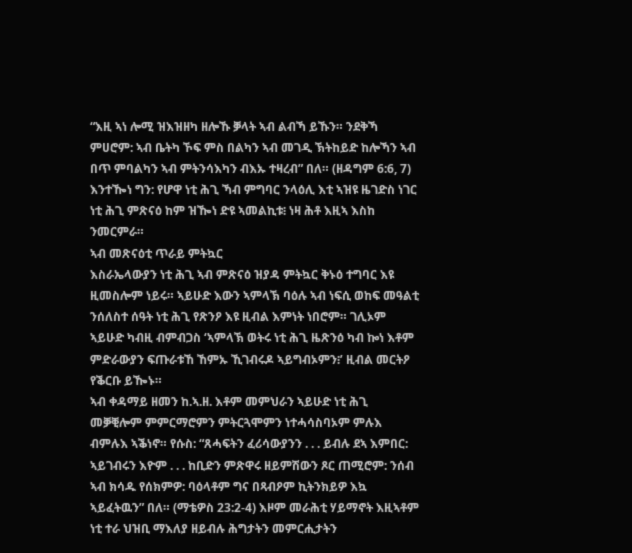“እዚ ኣነ ሎሚ ዝእዝዘካ ዘሎኹ ቓላት ኣብ ልብኻ ይኹን። ንደቅኻ ምሀሮም: ኣብ ቤትካ ኾፍ ምስ በልካን ኣብ መገዲ ኽትከይድ ከሎኻን ኣብ በጥ ምባልካን ኣብ ምትንሳእካን ብእኡ ተዛረብ” በለ። (ዘዳግም 6:6, 7) እንተዀነ ግን: የሆዋ ነቲ ሕጊ ኻብ ምግባር ንላዕሊ እቲ ኣዝዩ ዜገድስ ነገር ነቲ ሕጊ ምጽናዕ ከም ዝዀነ ድዩ ኣመልኪቱ፧ ነዛ ሕቶ እዚኣ እስከ ንመርምራ።
ኣብ መጽናዕቲ ጥራይ ምትኳር
እስራኤላውያን ነቲ ሕጊ ኣብ ምጽናዕ ዝያዳ ምትኳር ቅኑዕ ተግባር እዩ ዚመስሎም ነይሩ። ኣይሁድ እውን ኣምላኽ ባዕሉ ኣብ ነፍሲ ወከፍ መዓልቲ ንሰለስተ ሰዓት ነቲ ሕጊ የጽንዖ እዩ ዚብል እምነት ነበሮም። ገሊኦም ኣይሁድ ካብዚ ብምብጋስ ‘ኣምላኽ ወትሩ ነቲ ሕጊ ዜጽንዕ ካብ ኰነ እቶም ምድራውያን ፍጡራቱኸ ኸምኡ ኺገብሩዶ ኣይግብኦምን፧’ ዚብል መርትዖ የቕርቡ ይዀኑ።
ኣብ ቀዳማይ ዘመን ከ.ኣ.ዘ. እቶም መምህራን ኣይሁድ ነቲ ሕጊ መቓቒሎም ምምርማሮምን ምትርጓሞምን ነተሓሳስባኦም ምሉእ ብምሉእ ኣቕነኖ። የሱስ: “ጸሓፍትን ፈሪሳውያንን . . . ይብሉ ደኣ እምበር: ኣይገብሩን እዮም . . . ከቢድን ምጽዋሩ ዘይምሽውን ጾር ጠሚሮም: ንሰብ ኣብ ክሳዱ የሰክምዎ: ባዕላቶም ግና በጻብዖም ኪትንክይዎ እኳ ኣይፈትዉን” በለ። (ማቴዎስ 23:2-4) እዞም መራሕቲ ሃይማኖት እዚኣቶም ነቲ ተራ ህዝቢ ማእለያ ዘይብሉ ሕግታትን መምርሒታትን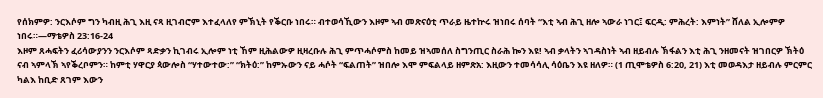የሰክምዎ: ንርእሶም ግን ካብዚ ሕጊ እዚ ናጻ ዚገብሮም እተፈላለየ ምኽኒት የቕርቡ ነበሩ። ብተወሳኺውን እዞም ኣብ መጽናዕቲ ጥራይ ዜተኵሩ ዝነበሩ ሰባት “እቲ ኣብ ሕጊ ዘሎ ኣውራ ነገር፤ ፍርዲ: ምሕረት: እምነት” ሸለል ኢሎምዎ ነበሩ።—ማቴዎስ 23:16-24
እዞም ጸሓፍትን ፈሪሳውያንን ንርእሶም ጻድቃን ኪገብሩ ኢሎም ነቲ ኸም ዚሕልውዎ ዚዛረቡሉ ሕጊ ምጥሓሶምስ ከመይ ዝኣመሰለ ስግንጢር ስራሕ ኰን እዩ! ኣብ ቃላትን ኣገዳስነት ኣብ ዘይብሉ ኽፋልን እቲ ሕጊ ንዘመናት ዝገበርዎ ኽትዕ ናብ ኣምላኽ ኣየቕረቦምን። ከምቲ ሃዋርያ ጳውሎስ “ሃተውተው:” “ክትዕ:” ከምኡውን ናይ ሓሶት “ፍልጠት” ዝበሎ እሞ ምፍልላይ ዘምጽአ: እዚውን ተመሳሳሊ ሳዕቤን እዩ ዘለዎ። (1 ጢሞቴዎስ 6:20, 21) እቲ መወዳእታ ዘይብሉ ምርምር ካልእ ከቢድ ጸገም እውን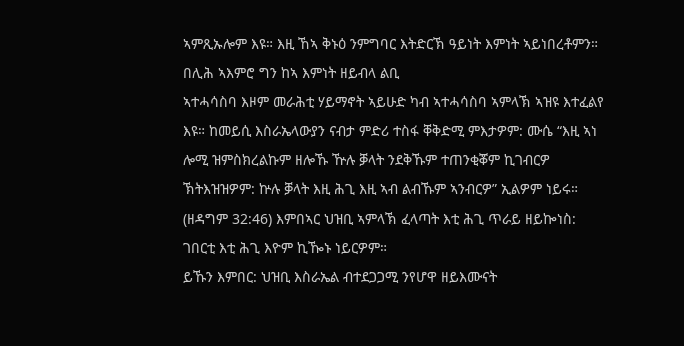ኣምጺኡሎም እዩ። እዚ ኸኣ ቅኑዕ ንምግባር እትድርኽ ዓይነት እምነት ኣይነበረቶምን።
በሊሕ ኣእምሮ ግን ከኣ እምነት ዘይብላ ልቢ
ኣተሓሳስባ እዞም መራሕቲ ሃይማኖት ኣይሁድ ካብ ኣተሓሳስባ ኣምላኽ ኣዝዩ እተፈልየ እዩ። ከመይሲ እስራኤላውያን ናብታ ምድሪ ተስፋ ቐቅድሚ ምእታዎም: ሙሴ “እዚ ኣነ ሎሚ ዝምስክረልኩም ዘሎኹ ዅሉ ቓላት ንደቅኹም ተጠንቂቖም ኪገብርዎ ኽትእዝዝዎም: ኵሉ ቓላት እዚ ሕጊ እዚ ኣብ ልብኹም ኣንብርዎ” ኢልዎም ነይሩ። (ዘዳግም 32:46) እምበኣር ህዝቢ ኣምላኽ ፈላጣት እቲ ሕጊ ጥራይ ዘይኰነስ: ገበርቲ እቲ ሕጊ እዮም ኪዀኑ ነይርዎም።
ይኹን እምበር: ህዝቢ እስራኤል ብተደጋጋሚ ንየሆዋ ዘይእሙናት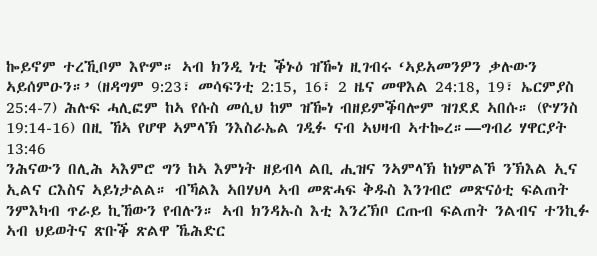ኰይኖም ተረኺቦም እዮም። ኣብ ክንዲ ነቲ ቕኑዕ ዝዀነ ዚገብሩ ‘ኣይአመንዎን ቃሉውን ኣይሰምዑን።’ (ዘዳግም 9:23፣ መሳፍንቲ 2:15, 16፣ 2 ዜና መዋእል 24:18, 19፣ ኤርምያስ 25:4-7) ሕሉፍ ሓሊፎም ከኣ የሱስ መሲህ ከም ዝዀነ ብዘይምቕባሎም ዝገደደ ኣበሱ። (ዮሃንስ 19:14-16) በዚ ኸኣ የሆዋ ኣምላኽ ንእስራኤል ገዲፉ ናብ ኣህዛብ ኣተኰረ።—ግብሪ ሃዋርያት 13:46
ንሕናውን በሊሕ ኣእምሮ ግን ከኣ እምነት ዘይብላ ልቢ ሒዝና ንኣምላኽ ከነምልኾ ንኽእል ኢና ኢልና ርእስና ኣይነታልል። ብኻልእ ኣበሃህላ ኣብ መጽሓፍ ቅዱስ እንገብሮ መጽናዕቲ ፍልጠት ንምእካብ ጥራይ ኪኸውን የብሉን። ኣብ ክንዳኡስ እቲ እንረኽቦ ርጡብ ፍልጠት ንልብና ተንኪፉ ኣብ ህይወትና ጽቡቕ ጽልዋ ኼሕድር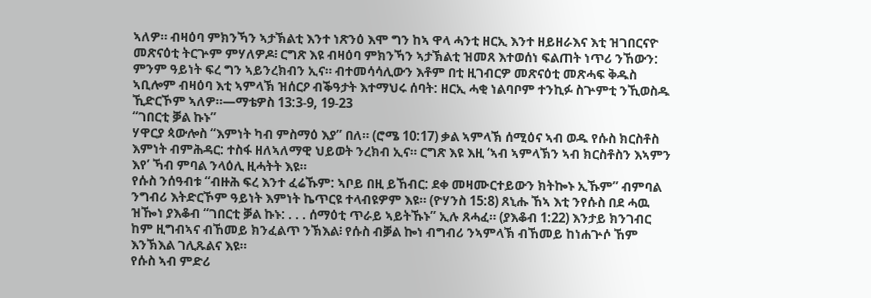ኣለዎ። ብዛዕባ ምክንኻን ኣታኽልቲ እንተ ነጽንዕ እሞ ግን ከኣ ዋላ ሓንቲ ዘርኢ እንተ ዘይዘራእና እቲ ዝገበርናዮ መጽናዕቲ ትርጕም ምሃለዎዶ፧ ርግጽ እዩ ብዛዕባ ምክንኻን ኣታኽልቲ ዝመጸ እተወሰነ ፍልጠት ነጥሪ ንኸውን: ምንም ዓይነት ፍረ ግን ኣይንረክብን ኢና። ብተመሳሳሊውን እቶም በቲ ዚገብርዎ መጽናዕቲ መጽሓፍ ቅዱስ ኣቢሎም ብዛዕባ እቲ ኣምላኽ ዝሰርዖ ብቕዓታት እተማህሩ ሰባት: ዘርኢ ሓቂ ነልባቦም ተንኪፉ ስጕምቲ ንኺወስዱ ኺድርኾም ኣለዎ።—ማቴዎስ 13:3-9, 19-23
“ገበርቲ ቓል ኩኑ”
ሃዋርያ ጳውሎስ “እምነት ካብ ምስማዕ እያ” በለ። (ሮሜ 10:17) ቃል ኣምላኽ ሰሚዕና ኣብ ወዱ የሱስ ክርስቶስ እምነት ብምሕዳር: ተስፋ ዘለኣለማዊ ህይወት ንረክብ ኢና። ርግጽ እዩ እዚ ‘ኣብ ኣምላኽን ኣብ ክርስቶስን እኣምን እየ’ ኻብ ምባል ንላዕሊ ዚሓትት እዩ።
የሱስ ንሰዓብቱ “ብዙሕ ፍረ እንተ ፈሬኹም: ኣቦይ በዚ ይኸብር: ደቀ መዛሙርተይውን ክትኰኑ ኢኹም” ብምባል ንግብሪ እትድርኾም ዓይነት እምነት ኬጥርዩ ተላብዩዎም እዩ። (ዮሃንስ 15:8) ጸኒሑ ኸኣ እቲ ንየሱስ በደ ሓዉ ዝዀነ ያእቆብ “ገበርቲ ቓል ኩኑ: . . . ሰማዕቲ ጥራይ ኣይትኹኑ” ኢሉ ጸሓፈ። (ያእቆብ 1:22) እንታይ ክንገብር ከም ዚግብኣና ብኸመይ ክንፈልጥ ንኽእል፧ የሱስ ብቓል ኰነ ብግብሪ ንኣምላኽ ብኸመይ ከነሐጕሶ ኸም እንኽእል ገሊጹልና እዩ።
የሱስ ኣብ ምድሪ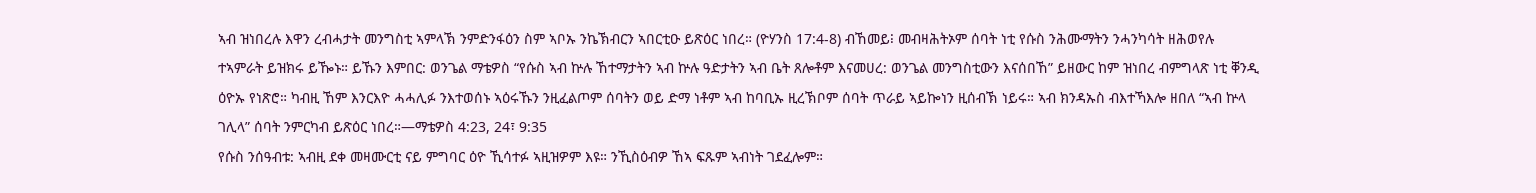ኣብ ዝነበረሉ እዋን ረብሓታት መንግስቲ ኣምላኽ ንምድንፋዕን ስም ኣቦኡ ንኬኽብርን ኣበርቲዑ ይጽዕር ነበረ። (ዮሃንስ 17:4-8) ብኸመይ፧ መብዛሕትኦም ሰባት ነቲ የሱስ ንሕሙማትን ንሓንካሳት ዘሕወየሉ ተኣምራት ይዝክሩ ይዀኑ። ይኹን እምበር: ወንጌል ማቴዎስ “የሱስ ኣብ ኵሉ ኸተማታትን ኣብ ኵሉ ዓድታትን ኣብ ቤት ጸሎቶም እናመሀረ: ወንጌል መንግስቲውን እናሰበኸ” ይዘውር ከም ዝነበረ ብምግላጽ ነቲ ቐንዲ ዕዮኡ የነጽሮ። ካብዚ ኸም እንርእዮ ሓሓሊፉ ንእተወሰኑ ኣዕሩኹን ንዚፈልጦም ሰባትን ወይ ድማ ነቶም ኣብ ከባቢኡ ዚረኽቦም ሰባት ጥራይ ኣይኰነን ዚሰብኽ ነይሩ። ኣብ ክንዳኡስ ብእተኻእሎ ዘበለ “ኣብ ኵላ ገሊላ” ሰባት ንምርካብ ይጽዕር ነበረ።—ማቴዎስ 4:23, 24፣ 9:35
የሱስ ንሰዓብቱ: ኣብዚ ደቀ መዛሙርቲ ናይ ምግባር ዕዮ ኺሳተፉ ኣዚዝዎም እዩ። ንኺስዕብዎ ኸኣ ፍጹም ኣብነት ገደፈሎም።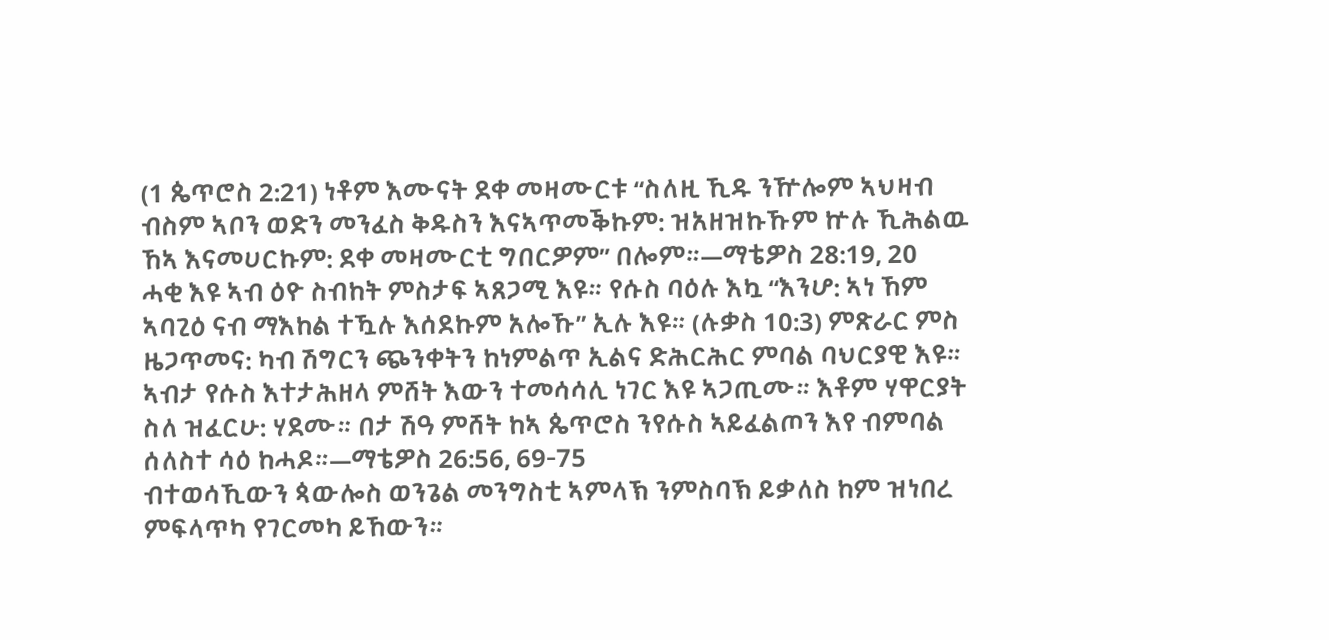(1 ጴጥሮስ 2:21) ነቶም እሙናት ደቀ መዛሙርቱ “ስለዚ ኺዱ ንዅሎም ኣህዛብ ብስም ኣቦን ወድን መንፈስ ቅዱስን እናኣጥመቕኩም: ዝአዘዝኩኹም ኵሉ ኺሕልዉ ኸኣ እናመሀርኩም: ደቀ መዛሙርቲ ግበርዎም” በሎም።—ማቴዎስ 28:19, 20
ሓቂ እዩ ኣብ ዕዮ ስብከት ምስታፍ ኣጸጋሚ እዩ። የሱስ ባዕሉ እኳ “እንሆ: ኣነ ኸም ኣባጊዕ ናብ ማእከል ተዃሉ እሰደኩም አሎኹ” ኢሉ እዩ። (ሉቃስ 10:3) ምጽራር ምስ ዜጋጥመና: ካብ ሽግርን ጭንቀትን ከነምልጥ ኢልና ድሕርሕር ምባል ባህርያዊ እዩ። ኣብታ የሱስ እተታሕዘላ ምሸት እውን ተመሳሳሊ ነገር እዩ ኣጋጢሙ። እቶም ሃዋርያት ስለ ዝፈርሁ: ሃደሙ። በታ ሽዓ ምሸት ከኣ ጴጥሮስ ንየሱስ ኣይፈልጦን እየ ብምባል ሰለስተ ሳዕ ከሓዶ።—ማቴዎስ 26:56, 69-75
ብተወሳኺውን ጳውሎስ ወንጌል መንግስቲ ኣምላኽ ንምስባኽ ይቃለስ ከም ዝነበረ ምፍላጥካ የገርመካ ይኸውን።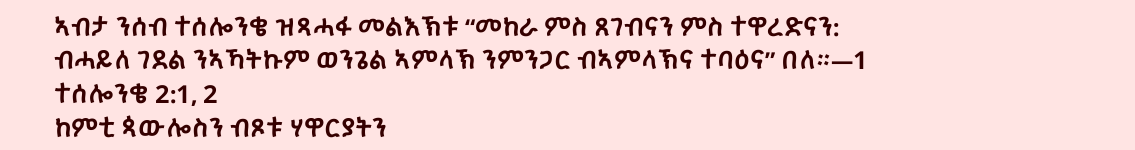ኣብታ ንሰብ ተሰሎንቄ ዝጻሓፋ መልእኽቱ “መከራ ምስ ጸገብናን ምስ ተዋረድናን: ብሓይለ ገደል ንኣኻትኩም ወንጌል ኣምላኽ ንምንጋር ብኣምላኽና ተባዕና” በለ።—1 ተሰሎንቄ 2:1, 2
ከምቲ ጳውሎስን ብጾቱ ሃዋርያትን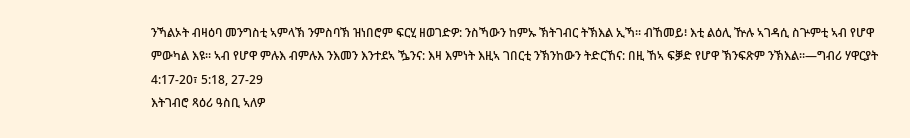ንኻልኦት ብዛዕባ መንግስቲ ኣምላኽ ንምስባኽ ዝነበሮም ፍርሂ ዘወገድዎ: ንስኻውን ከምኡ ኽትገብር ትኽእል ኢኻ። ብኸመይ፧ እቲ ልዕሊ ዅሉ ኣገዳሲ ስጕምቲ ኣብ የሆዋ ምውካል እዩ። ኣብ የሆዋ ምሉእ ብምሉእ ንእመን እንተደኣ ዄንና: እዛ እምነት እዚኣ ገበርቲ ንኽንከውን ትድርኸና: በዚ ኸኣ ፍቓድ የሆዋ ኽንፍጽም ንኽእል።—ግብሪ ሃዋርያት 4:17-20፣ 5:18, 27-29
እትገብሮ ጻዕሪ ዓስቢ ኣለዎ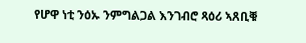የሆዋ ነቲ ንዕኡ ንምግልጋል እንገብሮ ጻዕሪ ኣጸቢቑ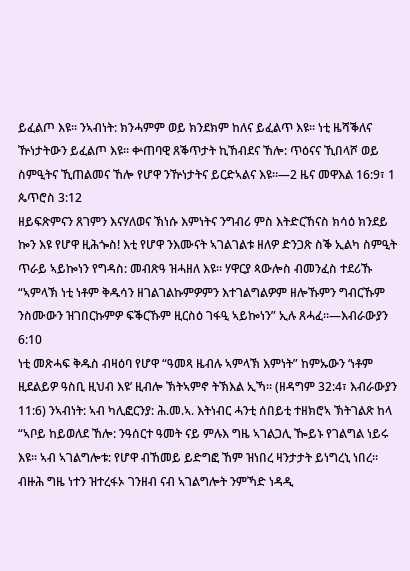ይፈልጦ እዩ። ንኣብነት: ክንሓምም ወይ ክንደክም ከለና ይፈልጥ እዩ። ነቲ ዜሻቕለና ዅነታትውን ይፈልጦ እዩ። ቍጠባዊ ጸቕጥታት ኪኸብደና ኸሎ: ጥዕናና ኺበላሾ ወይ ስምዒትና ኺጠልመና ኸሎ የሆዋ ንዅነታትና ይርድኣልና እዩ።—2 ዜና መዋእል 16:9፣ 1 ጴጥሮስ 3:12
ዘይፍጽምናን ጸገምን እናሃለወና ኽነሱ እምነትና ንግብሪ ምስ እትድርኸናስ ክሳዕ ክንደይ ኰን እዩ የሆዋ ዚሕጐስ! እቲ የሆዋ ንእሙናት ኣገልገልቱ ዘለዎ ድንጋጽ ስቕ ኢልካ ስምዒት ጥራይ ኣይኰነን የግዳስ: መብጽዓ ዝሓዘለ እዩ። ሃዋርያ ጳውሎስ ብመንፈስ ተደሪኹ “ኣምላኽ ነቲ ነቶም ቅዱሳን ዘገልገልኩምዎምን እተገልግልዎም ዘሎኹምን ግብርኹም ንስሙውን ዝገበርኩምዎ ፍቕርኹም ዚርስዕ ገፋዒ ኣይኰነን” ኢሉ ጸሓፈ።—እብራውያን 6:10
ነቲ መጽሓፍ ቅዱስ ብዛዕባ የሆዋ “ዓመጻ ዜብሉ ኣምላኽ እምነት” ከምኡውን ‘ነቶም ዚደልይዎ ዓስቢ ዚህብ እዩ’ ዚብሎ ኽትኣምኖ ትኽእል ኢኻ። (ዘዳግም 32:4፣ እብራውያን 11:6) ንኣብነት: ኣብ ካሊፎርንያ: ሕ.መ.ኣ. እትነብር ሓንቲ ሰበይቲ ተዘክሮኣ ኽትገልጽ ከላ “ኣቦይ ከይወለደ ኸሎ: ንዓሰርተ ዓመት ናይ ምሉእ ግዜ ኣገልጋሊ ዀይኑ የገልግል ነይሩ እዩ። ኣብ ኣገልግሎቱ: የሆዋ ብኸመይ ይድግፎ ኸም ዝነበረ ዛንታታት ይነግረኒ ነበረ። ብዙሕ ግዜ ነተን ዝተረፋኦ ገንዘብ ናብ ኣገልግሎት ንምኻድ ነዳዲ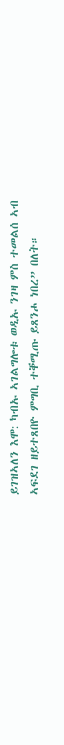ይገዝኣለን እሞ: ካብኡ ኣገልግሎቱ ወዲኡ ንገዛ ምስ ተመልሰ ኣብ ኣፍደገ ዘይተጸበዮ ምግቢ ተቐሚጡ ይጸንሖ ነበረ” በለት።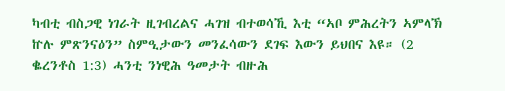ካብቲ ብስጋዊ ነገራት ዚገብረልና ሓገዝ ብተወሳኺ እቲ “ኣቦ ምሕረትን ኣምላኽ ኵሉ ምጽንናዕን” ስምዒታውን መንፈሳውን ደገፍ እውን ይህበና እዩ። (2 ቈረንቶስ 1:3) ሓንቲ ንነዊሕ ዓመታት ብዙሕ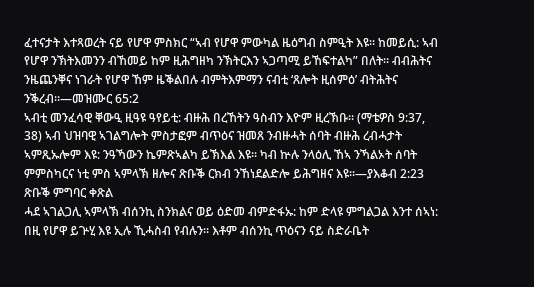ፈተናታት እተጻወረት ናይ የሆዋ ምስክር “ኣብ የሆዋ ምውካል ዜዕግብ ስምዒት እዩ። ከመይሲ: ኣብ የሆዋ ንኽትእመንን ብኸመይ ከም ዚሕግዘካ ንኽትርእን ኣጋጣሚ ይኸፍተልካ” በለት። ብብሕትና ንዜጨንቐና ነገራት የሆዋ ኸም ዜቕልበሉ ብምትእምማን ናብቲ ‘ጸሎት ዚሰምዕ’ ብትሕትና ንቕረብ።—መዝሙር 65:2
ኣብቲ መንፈሳዊ ቐውዒ ዚዓዩ ዓየይቲ: ብዙሕ በረኸትን ዓስብን እዮም ዚረኽቡ። (ማቴዎስ 9:37, 38) ኣብ ህዝባዊ ኣገልግሎት ምስታፎም ብጥዕና ዝመጸ ንብዙሓት ሰባት ብዙሕ ረብሓታት ኣምጺኡሎም እዩ: ንዓኻውን ኬምጽኣልካ ይኽእል እዩ። ካብ ኵሉ ንላዕሊ ኸኣ ንኻልኦት ሰባት ምምስካርና ነቲ ምስ ኣምላኽ ዘሎና ጽቡቕ ርክብ ንኸነደልድሎ ይሕግዘና እዩ።—ያእቆብ 2:23
ጽቡቕ ምግባር ቀጽል
ሓደ ኣገልጋሊ ኣምላኽ ብሰንኪ ስንክልና ወይ ዕድመ ብምድፋኡ: ከም ድላዩ ምግልጋል እንተ ሰኣነ: በዚ የሆዋ ይጕሂ እዩ ኢሉ ኺሓስብ የብሉን። እቶም ብሰንኪ ጥዕናን ናይ ስድራቤት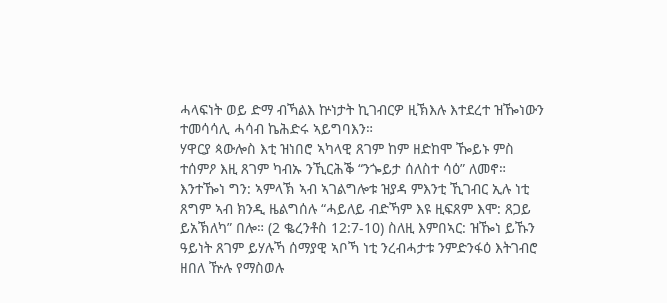ሓላፍነት ወይ ድማ ብኻልእ ኵነታት ኪገብርዎ ዚኽእሉ እተደረተ ዝዀነውን ተመሳሳሊ ሓሳብ ኬሕድሩ ኣይግባእን።
ሃዋርያ ጳውሎስ እቲ ዝነበሮ ኣካላዊ ጸገም ከም ዘድከሞ ዀይኑ ምስ ተሰምዖ እዚ ጸገም ካብኡ ንኺርሕቕ “ንጐይታ ሰለስተ ሳዕ” ለመኖ። እንተዀነ ግን: ኣምላኽ ኣብ ኣገልግሎቱ ዝያዳ ምእንቲ ኺገብር ኢሉ ነቲ ጸግም ኣብ ክንዲ ዜልግሰሉ “ሓይለይ ብድኻም እዩ ዚፍጸም እሞ: ጸጋይ ይአኽለካ” በሎ። (2 ቈረንቶስ 12:7-10) ስለዚ እምበኣር: ዝዀነ ይኹን ዓይነት ጸገም ይሃሉኻ ሰማያዊ ኣቦኻ ነቲ ንረብሓታቱ ንምድንፋዕ እትገብሮ ዘበለ ዅሉ የማስወሉ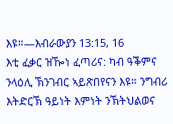እዩ።—እብራውያን 13:15, 16
እቲ ፈቃር ዝዀነ ፈጣሪና: ካብ ዓቕምና ንላዕሊ ኽንገብር ኣይጽበየናን እዩ። ንግብሪ እትድርኽ ዓይነት እምነት ንኽትህልወና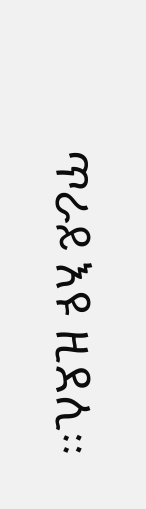ጥራይ እዩ ዚደሊ።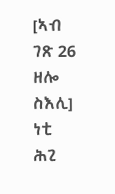[ኣብ ገጽ 26 ዘሎ ስእሊ]
ነቲ ሕጊ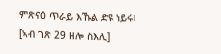ምጽናዕ ጥራይ እኹል ድዩ ነይሩ፧
[ኣብ ገጽ 29 ዘሎ ስእሊ]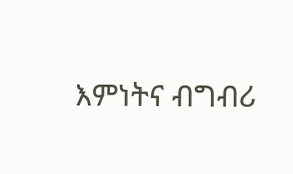እምነትና ብግብሪ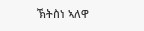ኽትስነ ኣለዋ